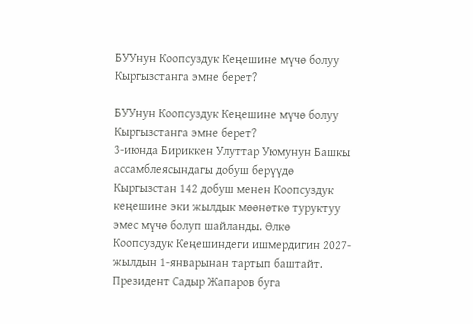БУУнун Коопсуздук Кеңешине мүчө болуу Кыргызстанга эмне берет?

БУУнун Коопсуздук Кеңешине мүчө болуу Кыргызстанга эмне берет?
3-июнда Бириккен Улуттар Уюмунун Башкы ассамблеясындагы добуш берүүдө Кыргызстан 142 добуш менен Коопсуздук кеңешине эки жылдык мөөнөткө туруктуу эмес мүчө болуп шайланды. Өлкө Коопсуздук Кеңешиндеги ишмердигин 2027-жылдын 1-январынан тартып баштайт.
Президент Садыр Жапаров буга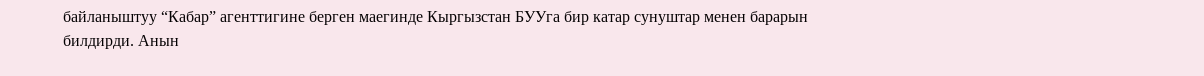байланыштуу “Кабар” агенттигине берген маегинде Кыргызстан БУУга бир катар сунуштар менен барарын билдирди. Анын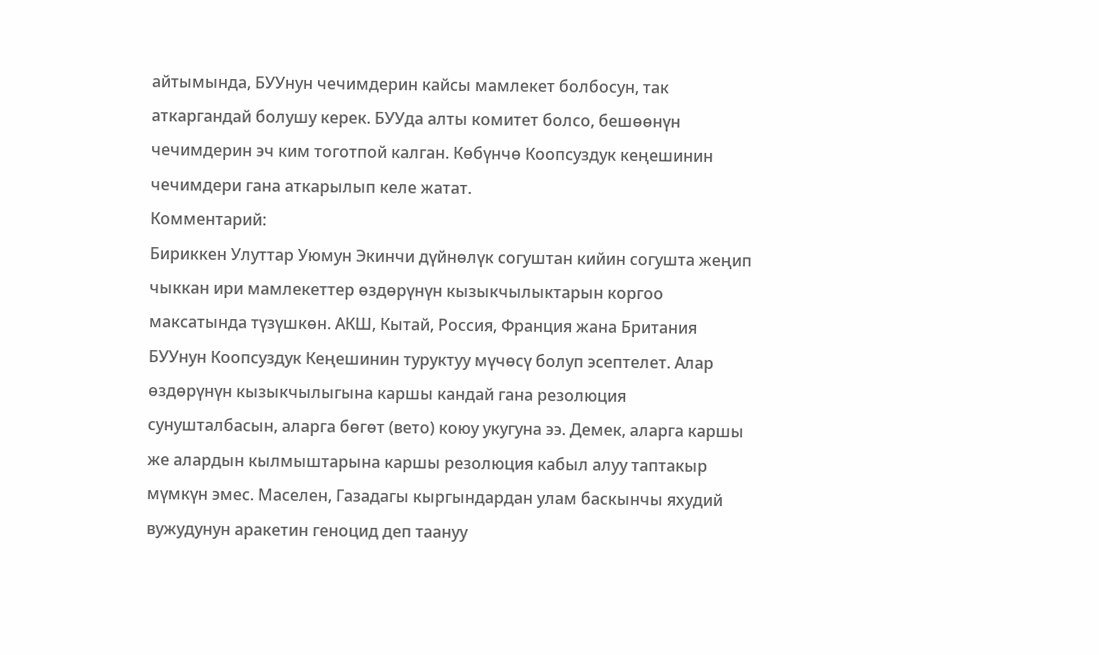айтымында, БУУнун чечимдерин кайсы мамлекет болбосун, так аткаргандай болушу керек. БУУда алты комитет болсо, бешөөнүн чечимдерин эч ким тоготпой калган. Көбүнчө Коопсуздук кеңешинин чечимдери гана аткарылып келе жатат.
Комментарий:
Бириккен Улуттар Уюмун Экинчи дүйнөлүк согуштан кийин согушта жеңип чыккан ири мамлекеттер өздөрүнүн кызыкчылыктарын коргоо максатында түзүшкөн. АКШ, Кытай, Россия, Франция жана Британия БУУнун Коопсуздук Кеңешинин туруктуу мүчөсү болуп эсептелет. Алар өздөрүнүн кызыкчылыгына каршы кандай гана резолюция сунушталбасын, аларга бөгөт (вето) коюу укугуна ээ. Демек, аларга каршы же алардын кылмыштарына каршы резолюция кабыл алуу таптакыр мүмкүн эмес. Маселен, Газадагы кыргындардан улам баскынчы яхудий вужудунун аракетин геноцид деп таануу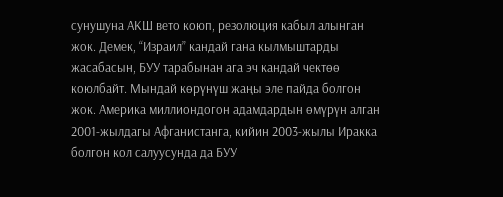сунушуна АКШ вето коюп, резолюция кабыл алынган жок. Демек, “Израил” кандай гана кылмыштарды жасабасын, БУУ тарабынан ага эч кандай чектөө коюлбайт. Мындай көрүнүш жаңы эле пайда болгон жок. Америка миллиондогон адамдардын өмүрүн алган 2001-жылдагы Афганистанга, кийин 2003-жылы Иракка болгон кол салуусунда да БУУ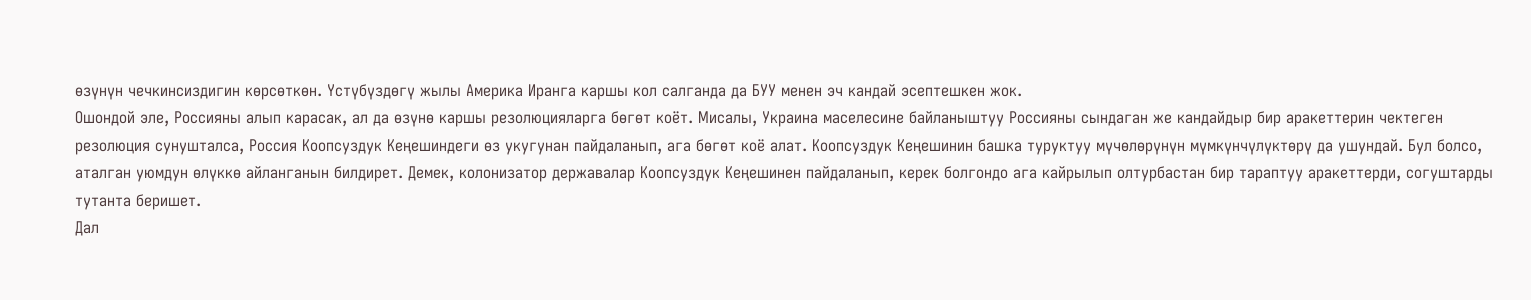өзүнүн чечкинсиздигин көрсөткөн. Үстүбүздөгү жылы Америка Иранга каршы кол салганда да БУУ менен эч кандай эсептешкен жок.
Ошондой эле, Россияны алып карасак, ал да өзүнө каршы резолюцияларга бөгөт коёт. Мисалы, Украина маселесине байланыштуу Россияны сындаган же кандайдыр бир аракеттерин чектеген резолюция сунушталса, Россия Коопсуздук Кеңешиндеги өз укугунан пайдаланып, ага бөгөт коё алат. Коопсуздук Кеңешинин башка туруктуу мүчөлөрүнүн мүмкүнчүлүктөрү да ушундай. Бул болсо, аталган уюмдун өлүккө айланганын билдирет. Демек, колонизатор державалар Коопсуздук Кеңешинен пайдаланып, керек болгондо ага кайрылып олтурбастан бир тараптуу аракеттерди, согуштарды тутанта беришет.
Дал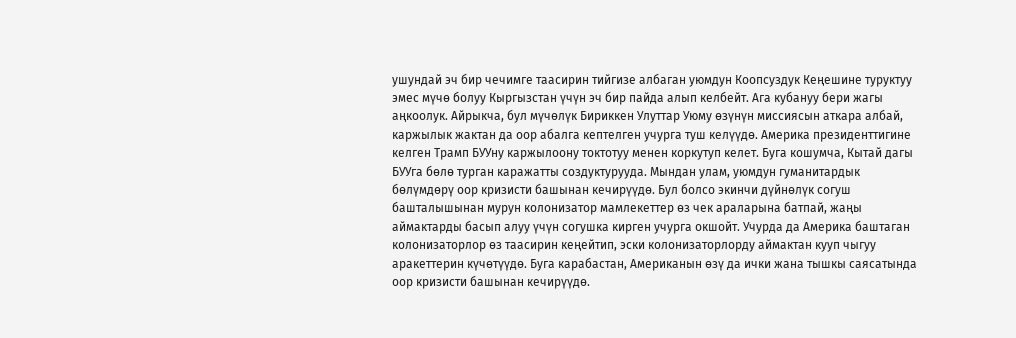ушундай эч бир чечимге таасирин тийгизе албаган уюмдун Коопсуздук Кеңешине туруктуу эмес мүчө болуу Кыргызстан үчүн эч бир пайда алып келбейт. Ага кубануу бери жагы аңкоолук. Айрыкча, бул мүчөлүк Бириккен Улуттар Уюму өзүнүн миссиясын аткара албай, каржылык жактан да оор абалга кептелген учурга туш келүүдө. Америка президенттигине келген Трамп БУУну каржылоону токтотуу менен коркутуп келет. Буга кошумча, Кытай дагы БУУга бөлө турган каражатты создуктурууда. Мындан улам, уюмдун гуманитардык бөлүмдөрү оор кризисти башынан кечирүүдө. Бул болсо экинчи дүйнөлүк согуш башталышынан мурун колонизатор мамлекеттер өз чек араларына батпай, жаңы аймактарды басып алуу үчүн согушка кирген учурга окшойт. Учурда да Америка баштаган колонизаторлор өз таасирин кеңейтип, эски колонизаторлорду аймактан кууп чыгуу аракеттерин күчөтүүдө. Буга карабастан, Американын өзү да ички жана тышкы саясатында оор кризисти башынан кечирүүдө.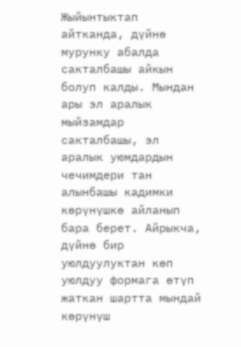Жыйынтыктап айтканда, дүйнө мурунку абалда сакталбашы айкын болуп калды. Мындан ары эл аралык мыйзамдар сакталбашы, эл аралык уюмдардын чечимдери тан алынбашы кадимки көрүнүшкө айланып бара берет. Айрыкча, дүйнө бир уюлдуулуктан көп уюлдуу формага өтүп жаткан шартта мындай көрүнүш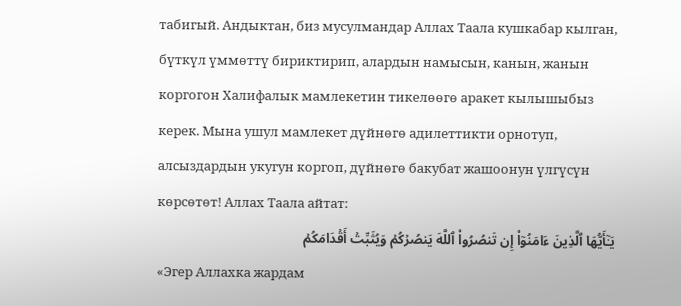табигый. Андыктан, биз мусулмандар Аллах Таала кушкабар кылган, бүткүл үммөттү бириктирип, алардын намысын, канын, жанын коргогон Халифалык мамлекетин тикелөөгө аракет кылышыбыз керек. Мына ушул мамлекет дүйнөгө адилеттикти орнотуп, алсыздардын укугун коргоп, дүйнөгө бакубат жашоонун үлгүсүн көрсөтөт! Аллах Таала айтат:
یَـٰۤأَیُّهَا ٱلَّذِینَ ءَامَنُوۤا۟ إِن تَنصُرُوا۟ ٱللَّهَ یَنصُرۡكُمۡ وَیُثَبِّتۡ أَقۡدَامَكُمۡ
«Эгер Аллахка жардам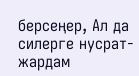берсеңер, Ал да силерге нусрат-жардам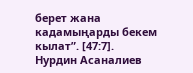берет жана кадамыңарды бекем кылат”. [47:7].
Нурдин Асаналиев